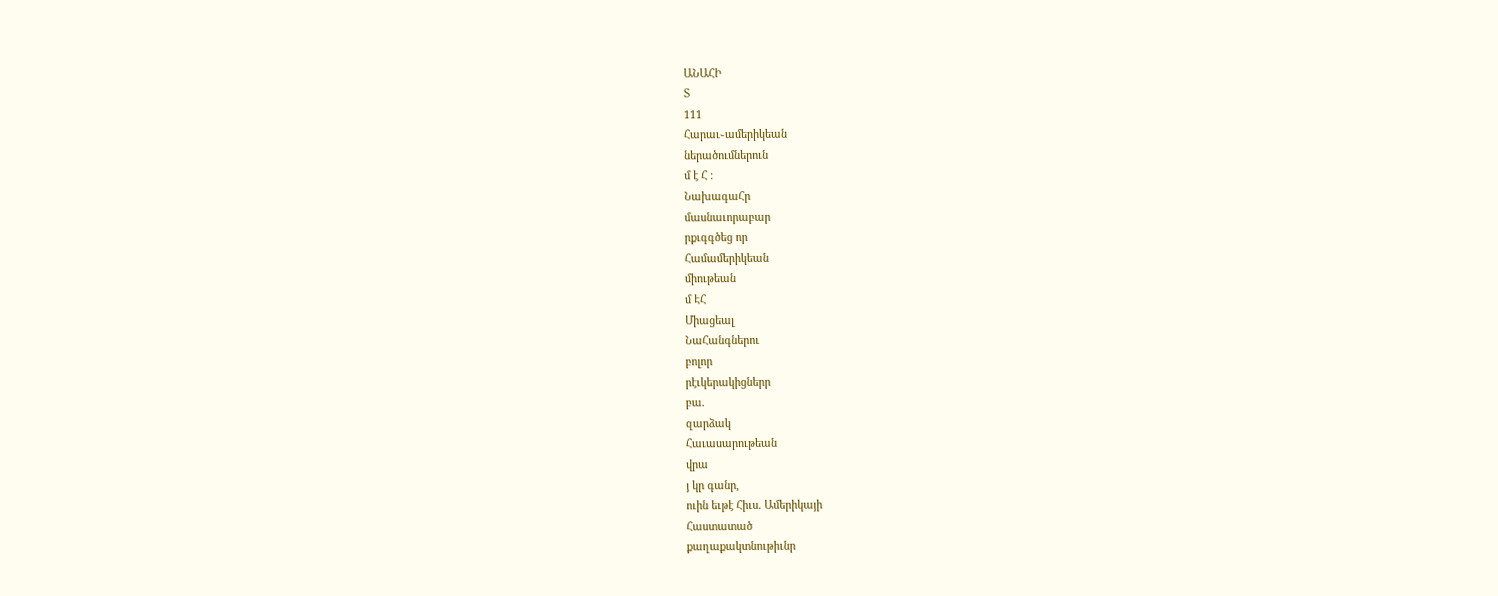ԱՆԱՀԻ
Տ
111
Հարաւ֊ամերիկեան
ներածումներուն
մ է Հ ։
ՆախագաՀր
մասնաւորաբար
րքւգգծեց որ
Համամերիկեան
միութեան
մ ԷՀ
Միացեալ
ՆաՀանգներու
բոլոր
րէւկերակիցներր
բա.
զարձակ
Հաւասարութեան
վրա
յ կր գանր,
ուին եւթէ Հիւս. Ամերիկայի
Հաստատած
քաղաքակտնութիւնր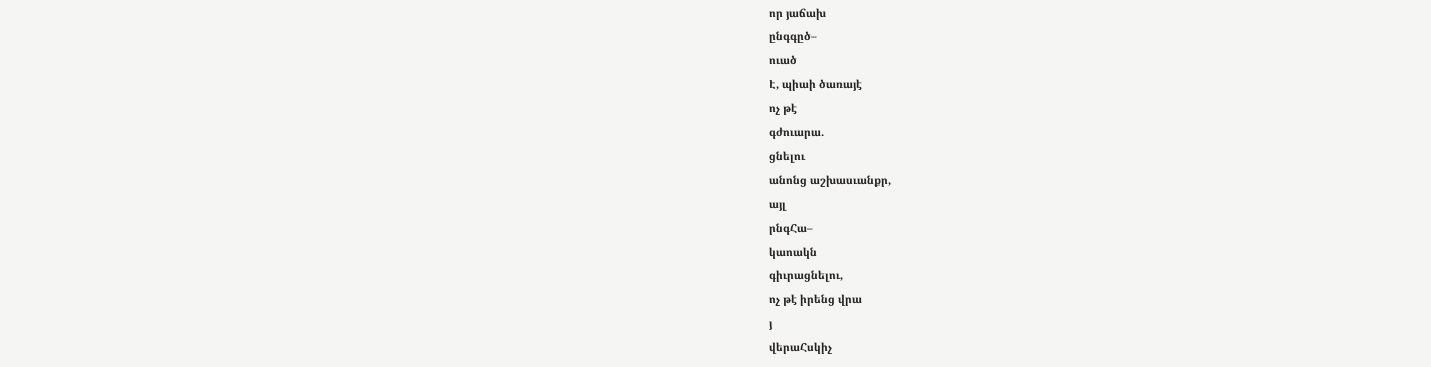որ յաճախ
ընգգըծ–
ուած
Է, պիաի ծառայէ
ոչ թէ
գժուարա.
ցնելու
անոնց աշխասւանքր,
այլ
րնգՀա–
կաոակն
գիւրացնելու,
ոչ թէ իրենց վրա
յ
վերաՀսկիչ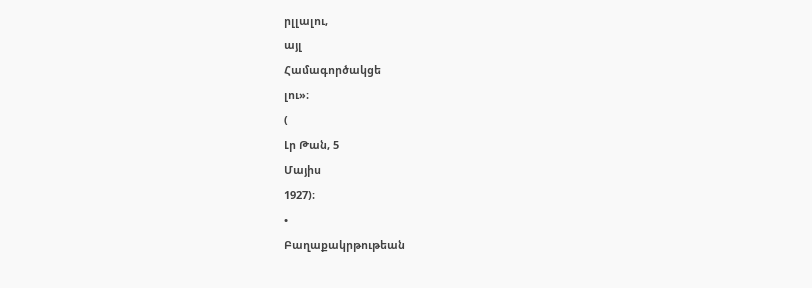րլլալու,
այլ
Համագործակցե
լու»։
(
Լր Թան, 5
Մայիս
1927)։
•
Բաղաքակրթութեան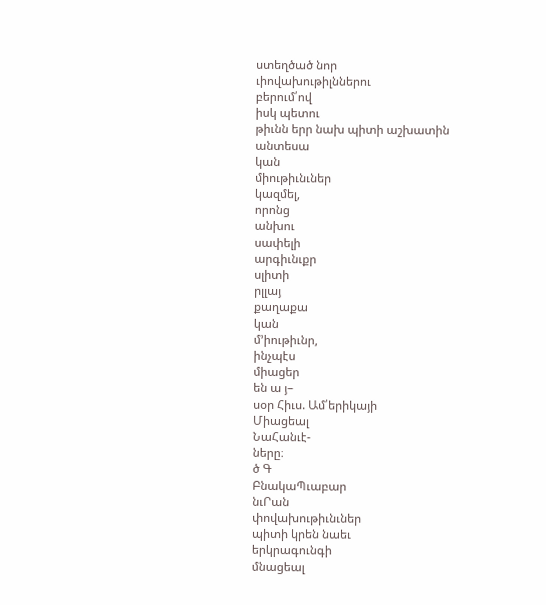ստեղծած նոր
ւիովախութիլններու
բերում՛ով
իսկ պետու
թիւնն երր նախ պիտի աշխատին
անտեսա
կան
միութիւնւներ
կազմել,
որոնց
անխու
սափելի
արգիւնւքր
սլիտի
րլլայ
քաղաքա
կան
մ՚իութիւնր,
ինչպէս
միացեր
են ա յ–
սօր Հիւս. Ամ՛երիկայի
Միացեալ
ՆաՀանւէ-
ները։
ծ Գ
ԲնակաՊւաբար
նւՐան
փովախութիւնւներ
պիտի կրեն նաեւ
երկրագունգի
մնացեալ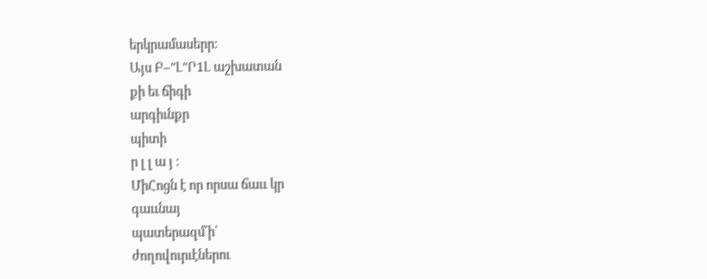երկրամասերր։
Այս Բ–"Լ"Ր1Լ աշխատան
քի եւ ճիգի
արգիւնքր
պիտի
ր լ լ ա յ ։
ՄիՀոցն է որ որսա ճաււ կր
գաււնայ
պատերազմ՛ի՝
ժողովուրւէներու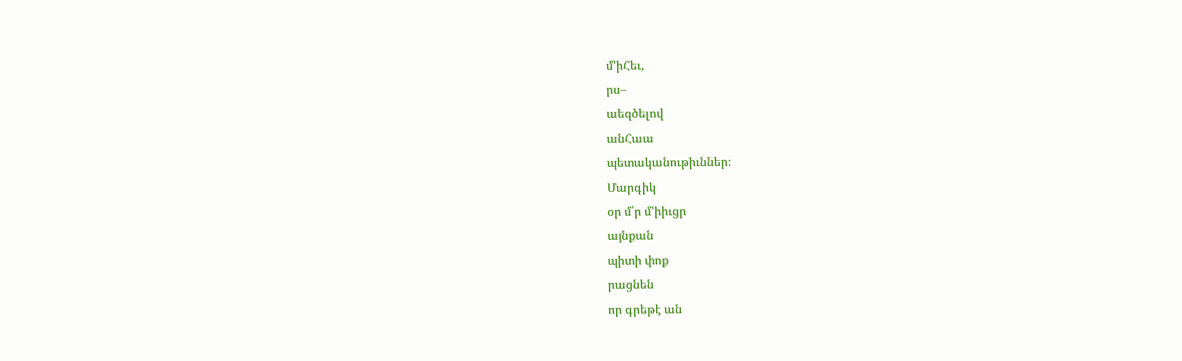մ՚իՀեւ,
րս–
աեզծելով
անՀաա
պետականութիւններ։
Մարգիկ
օր մ՛ր մ՚իիւցր
այնքան
պիտի փոք
րացնեն
որ գրեթէ ան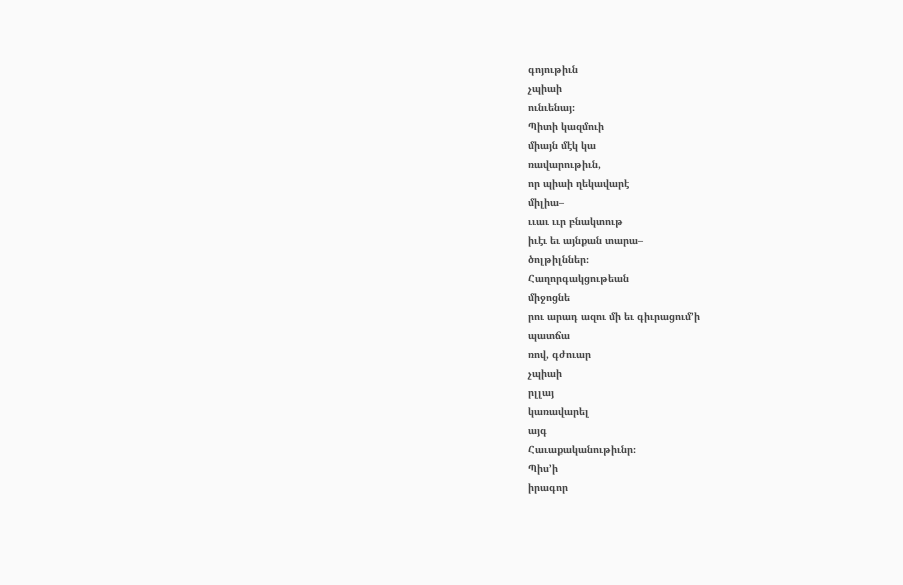գոյութիւն
չպիաի
ունւենայ։
Պիտի կազմուի
միայն մէկ կա
ռավարութիւն,
որ պիաի ղեկավարէ
միլիա–
ււաւ ււր բնակտութ
իւէւ եւ այնքան տարա–
ծոլթիլններ։
Հաղորգակցութեան
միջոցնե
րու արադ ազու մի եւ գիւրացում՚ի
պատճա
ռով, գժուար
չպիաի
րլլայ
կառավարել
այգ
Հաւաքականութիւնր։
Պիս՚ի
իրագոր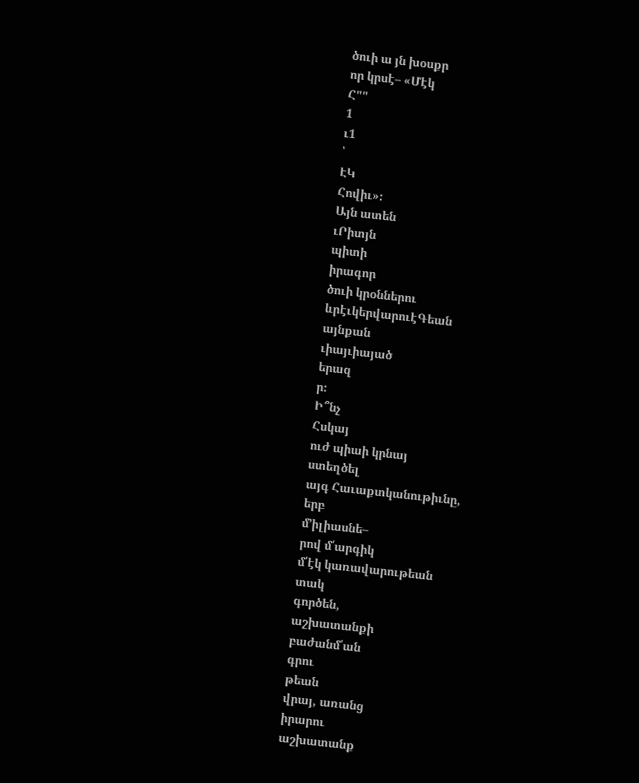ծուի ա յն խօսքր
որ կրսէ– «Մէկ
Հ""
1
ւ1
՝
ԷԿ
Հովիւ»։
Այն ատեն
ւՐիտյն
պիտի
իրագոր
ծուի կրօններու
ևրէւկերվարուէԳեան
այնքան
ւիայւիայած
երազ
ր։
Ի՞նչ
Հսկայ
ուժ պիաի կրնայ
ստեղծել
այգ Հաւաքտկանութիւնը,
երբ
մ՚իլիասնե–
րով մ՛արգիկ
մ՛էկ կառավարութեան
տակ
գործեն,
աշխատանքի
բաժանմ՛ան
գրու
թեան
վրայ, առանց
իրարու
աշխատանք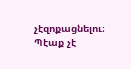չէզոքացնելու։
Պէաք չէ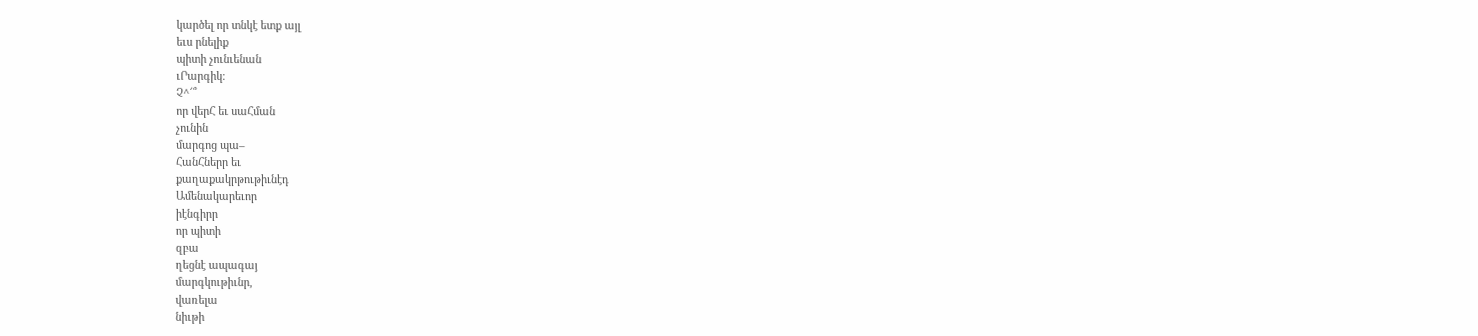կարծել որ տնկէ ետք այլ
եւս րնելիք
պիտի չունւենան
ւՐարգիկ։
Չ^՜՞
որ վերՀ եւ սաՀման
չունին
մարգոց պա–
ՀանՀներր եւ
քաղաքակրթութիւնէդ
Ամենակարեւոր
իէնգիրր
որ պիտի
զբա
ղեցնէ ապագայ
մարգկութիւնր,
վառելա
նիւթի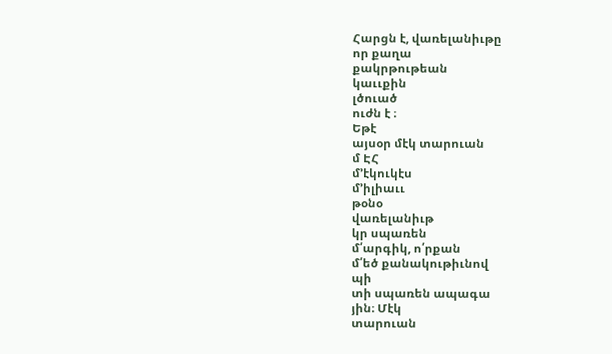Հարցն է, վառելանիւթը
որ քաղա
քակրթութեան
կաււքին
լծուած
ուժն է ։
Եթէ
այսօր մէկ տարուան
մ ԷՀ
մ՚էկուկէս
մ՚իլիաււ
թօնօ
վառելանիւթ
կր սպառեն
մ՛արգիկ, ո՛րքան
մ՛եծ քանակութիւնով
պի
տի սպառեն ապագա
յին։ Մէկ
տարուան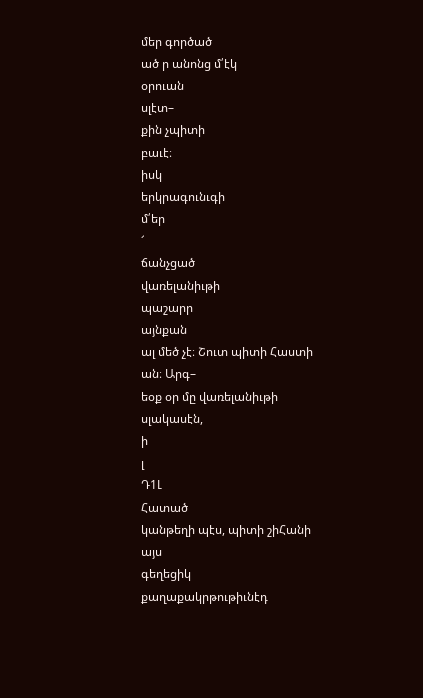մեր գործած
ած ր անոնց մ՛էկ
օրուան
սլէտ–
քին չպիտի
բաւէ։
իսկ
երկրագունւգի
մ՛եր
՜
ճանչցած
վառելանիւթի
պաշարր
այնքան
ալ մեծ չէ։ Շուտ պիտի Հաստի
ան։ Արգ–
եօք օր մը վառելանիւթի
սլակասէն,
ի
լ
Դ1Լ
Հատած
կանթեղի պէս, պիտի շիՀանի
այս
գեղեցիկ
քաղաքակրթութիւնէդ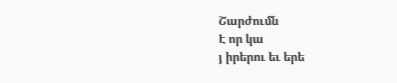Շարժումն
Է որ կա
յ իրերու եւ երե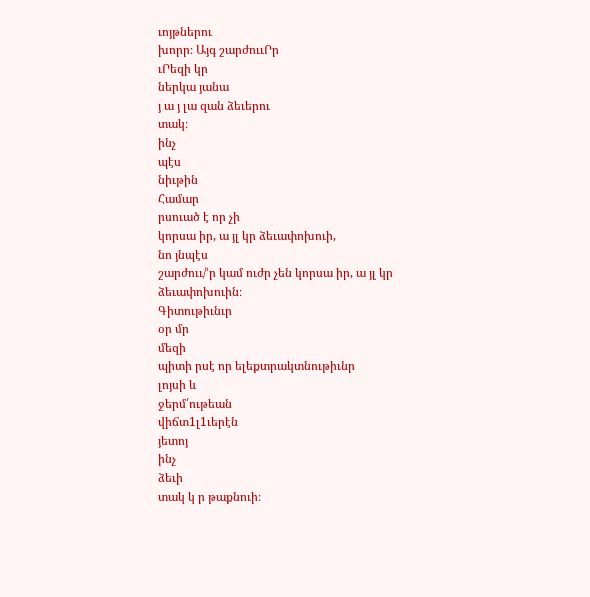ւոյթներու
խորր։ Այգ շարժոււՐր
ւՐեզի կր
ներկա յանա
յ ա յ լա զան ձեւերու
տակ։
ինչ
պէս
նիւթին
Համար
րսուած է որ չի
կորսա իր, ա յլ կր ձեւափոխուի,
նո յնպէս
շարժոււ/՚ր կամ ուժր չեն կորսա իր, ա յլ կր
ձեւափոխուին։
Գիտութիւնւր
օր մր
մեզի
պիտի րսէ որ ելեքտրակտնութիւնր
լոյսի և
ջերմ՛ութեան
վիճտ1լ1ւերէն
յետոյ
ինչ
ձեւի
տակ կ ր թաքնուի։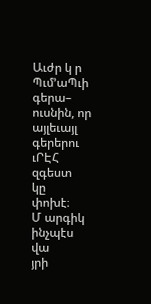Աւժր կ ր Պւմ՚աՊւի գերա–
ուսնին, որ այլեւայլ
գերերու
ւՐԷՀ
զգեստ
կը
փոխէ։
Մ արգիկ
ինչպէս
վա
յրի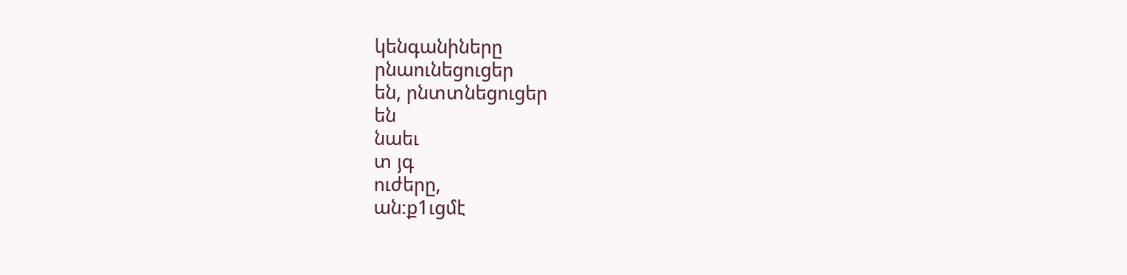կենգանիները
րնաունեցուցեր
են, րնտտնեցուցեր
են
նաեւ
տ յգ
ուժերը,
ան։ք1ւցմէ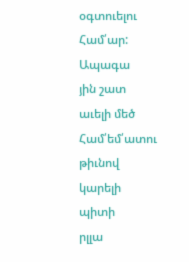օգտուելու
Համ՛ար:
Ապագա
յին շատ աւելի մեծ
Համ՛եմ՛ատու
թիւնով
կարելի պիտի
րլլա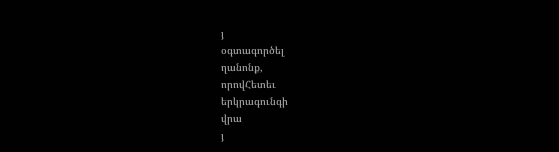յ
օգտագործել
ղանոնք,
որովՀետեւ
երկրագունգի
վրա
յ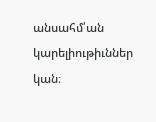անսահմ՛ան
կարելիութիւններ
կան։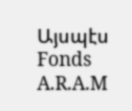Այսպէս
Fonds A.R.A.M